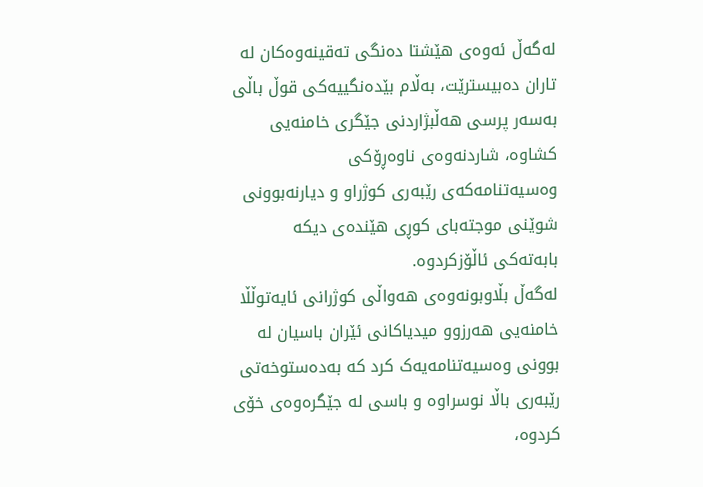لەگەڵ ئەوەی هێشتا دەنگی تەقینەوەکان لە تاران دەبیسترێت، بەڵام بێدەنگییەکی قوڵ باڵی بەسەر پرسی هەڵبژاردنی جێگری خامنەیی کشاوە، شاردنەوەی ناوەڕۆکی وەسیەتنامەکەی رێبەری کوژراو و دیارنەبوونی شوێنی موجتەبای کوڕی هێندەی دیکە بابەتەکی ئاڵۆزکردوە.
لەگەڵ بڵاوبونەوەی هەواڵی کوژرانی ئایەتوڵڵا خامنەیی هەرزوو میدیاکانی ئێران باسیان لە بوونی وەسیەتنامەیەک کرد کە بەدەستوخەتی رێبەری باڵا نوسراوە و باسی لە جێگرەوەی خۆی کردوە،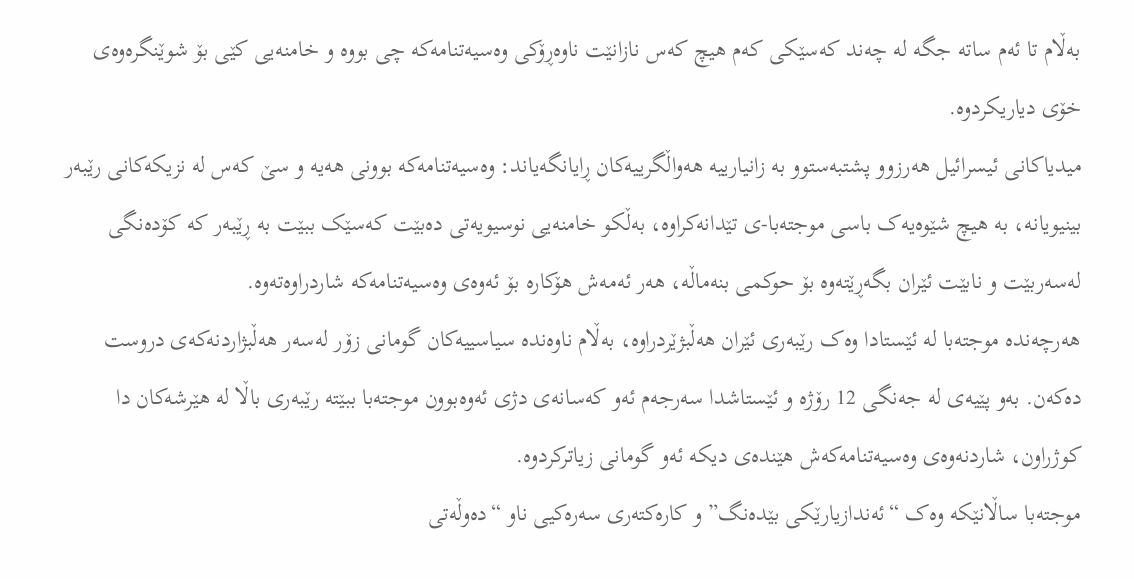بەڵام تا ئەم ساتە جگە لە چەند کەسێکی کەم هیچ کەس نازانێت ناوەڕۆکی وەسیەتنامەکە چی بووە و خامنەیی کێی بۆ شوێنگرەوەی خۆی دیاریکردوە.
میدیاکانی ئیسرائیل هەرزوو پشتبەستوو بە زانیارییە هەواڵگرییەکان ڕایانگەیاند: وەسیەتنامەکە بوونی هەیە و سێ کەس لە نزیکەکانی رێبەر بینیویانە، بە هیچ شێوەیەک باسی موجتەبا-ی تێدانەکراوە، بەڵکو خامنەیی نوسیویەتی دەبێت کەسێک ببێت بە ڕێبەر کە کۆدەنگی لەسەربێت و نابێت ئێران بگەڕێتەوە بۆ حوکمی بنەماڵە، هەر ئەمەش هۆکارە بۆ ئەوەی وەسیەتنامەکە شاردراوەتەوە.
هەرچەندە موجتەبا لە ئێستادا وەک رێبەری ئێران هەڵبژێردراوە، بەڵام ناوەندە سیاسییەکان گومانی زۆر لەسەر هەڵبژاردنەکەی دروست دەکەن. بەو پێیەی لە جەنگی 12 رۆژە و ئێستاشدا سەرجەم ئەو کەسانەی دژی ئەوەبوون موجتەبا ببێتە رێبەری باڵا لە هێرشەکان دا کوژراون، شاردنەوەی وەسیەتنامەکەش هێندەی دیکە ئەو گومانی زیاترکردوە.
موجتەبا ساڵانێکە وەک “ئەندازیارێکی بێدەنگ” و کارەکتەری سەرەکیی ناو “دەوڵەتی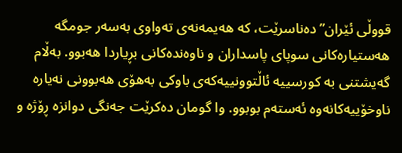قووڵی ئێران” دەناسرێت، کە هەیمەنەی تەواوی بەسەر جومگە هەستیارەکانی سوپای پاسداران و ناوەندەکانی بڕیاردا هەبوو. بەڵام گەیشتنی بە کورسییە ئاڵتوونییەکەی باوکی بەهۆی هەبوونی نەیارە ناوخۆییەکانەوە ئەستەم بوبوو. وا گومان دەکرێت جەنگی دوانزە ڕۆژە و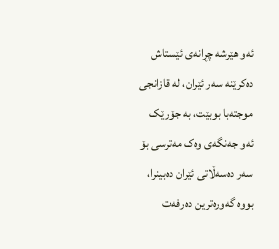ئەو هێرشە چڕانەی ئێستاش دەکرێنە سەر ئێران، لە قازانجی موجتەبا بوبێت، بە جۆرێک ئەو جەنگەی وەک مەترسی بۆ سەر دەسەڵاتی ئێران دەبینرا، بووە گەورەترین دەرفەت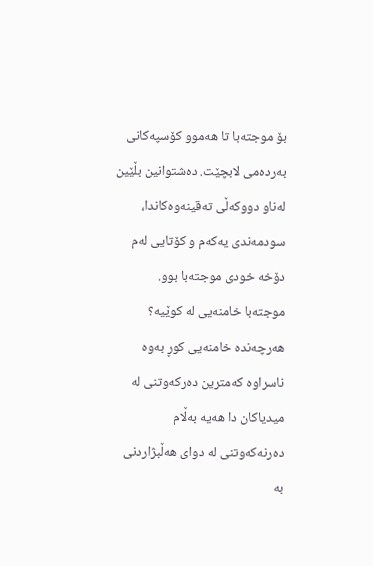بۆ موجتەبا تا هەموو کۆسپەکانی بەردەمی لابچێت. دەشتوانین بڵێین لەناو دووکەڵی تەقینەوەکاندا، سودمەندی یەکەم و کۆتایی لەم دۆخە خودی موجتەبا بوو.
موجتەبا خامنەیی لە کوێیە؟
هەرچەندە خامنەیی کوڕ بەوە ناسراوە کەمترین دەرکەوتنی لە میدیاکان دا هەیە بەڵام دەرنەکەوتنی لە دوای هەڵبژاردنی بە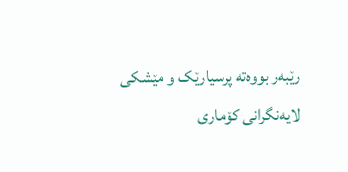رێبەر بووەتە پرسیارێک و مێشکی لایەنگرانی کۆماری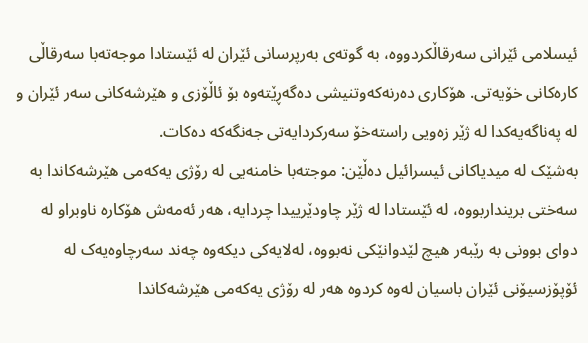ئیسلامی ئێرانی سەرقاڵکردووە، بە گوتەی بەرپرسانی ئێران لە ئێستادا موجەتەبا سەرقاڵی کارەکانی خۆیەتی. هۆکاری دەرنەکەوتنیشی دەگەڕێتەوە بۆ ئاڵۆزی و هێرشەکانی سەر ئێران و لە پەناگەیەکدا لە ژێر زەویی راستەخۆ سەرکردایەتی جەنگەکە دەکات.
بەشێک لە میدیاکانی ئیسرائیل دەڵێن: موجتەبا خامنەیی لە رۆژی یەکەمی هێرشەکاندا بە سەختی برینداربووە، لە ئێستادا لە ژێر چاودێرییدا چردایە، هەر ئەمەش هۆکارە ناوبراو لە دوای بوونی بە رێبەر هیچ لێدوانێکی نەبووە، لەلایەکی دیکەوە چەند سەرچاوەیەک لە ئۆپۆزسیۆنی ئێران باسیان لەوە کردوە هەر لە رۆژی یەکەمی هێرشەکاندا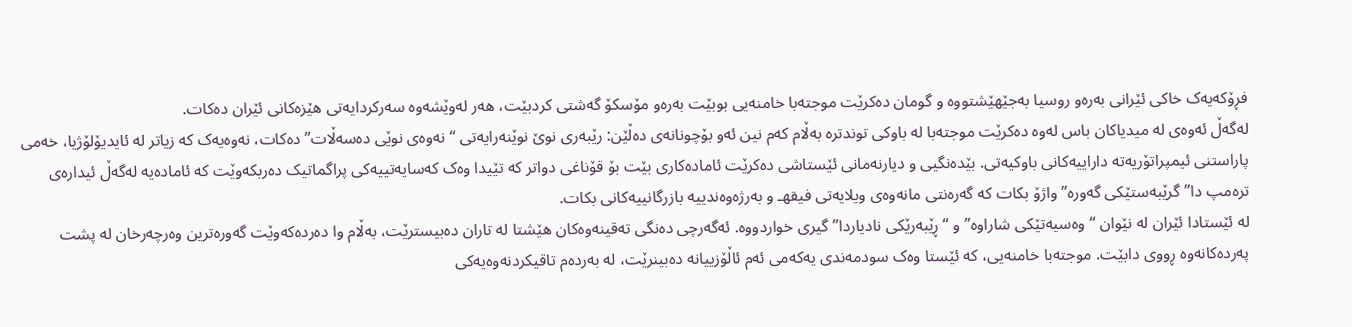فڕۆکەیەک خاکی ئێرانی بەرەو روسیا بەجێهێشتووە و گومان دەکرێت موجتەبا خامنەیی بوبێت بەرەو مۆسکۆ گەشتی کردبێت، هەر لەوێشەوە سەرکردایەتی هێزەکانی ئێران دەکات.
لەگەڵ ئەوەی لە میدیاکان باس لەوە دەکرێت موجتەبا لە باوکی توندترە بەڵام کەم نین ئەو بۆچونانەی دەڵێن: رێبەری نوێ نوێنەرایەتی “نەوەی نوێی دەسەڵات” دەکات، نەوەیەک کە زیاتر لە ئایدیۆلۆژیا، خەمی پاراستنی ئیمپراتۆریەتە داراییەکانی باوکیەتی. بێدەنگیی و دیارنەمانی ئێستاشی دەکرێت ئامادەکاری بێت بۆ قۆناغی دواتر کە تێیدا وەک کەسایەتییەکی پراگماتیک دەربکەوێت کە ئامادەیە لەگەڵ ئیدارەی ترەمپ دا”گرێبەستێکی گەورە” واژۆ بکات کە گەرەنتی مانەوەی ویلایەتی فیقهـ و بەرژەوەندییە بازرگانییەکانی بکات.
لە ئێستادا ئێران لە نێوان “وەسیەتێکی شاراوە” و “ڕێبەرێکی نادیاردا” گیری خواردووە. ئەگەرچی دەنگی تەقینەوەکان هێشتا لە تاران دەبیسترێت، بەڵام وا دەردەکەوێت گەورەترین وەرچەرخان لە پشت پەردەکانەوە ڕووی دابێت. موجتەبا خامنەیی، کە ئێستا وەک سودمەندی یەکەمی ئەم ئاڵۆزییانە دەبینرێت، لە بەردەم تاقیکردنەوەیەکی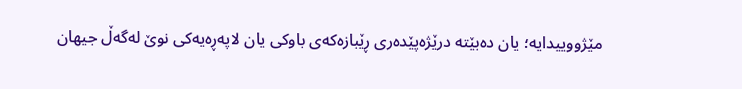مێژووییدایە؛ یان دەبێتە درێژەپێدەری ڕێبازەکەی باوکی یان لاپەڕەیەکی نوێ لەگەڵ جیهان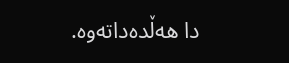دا هەڵدەداتەوە.